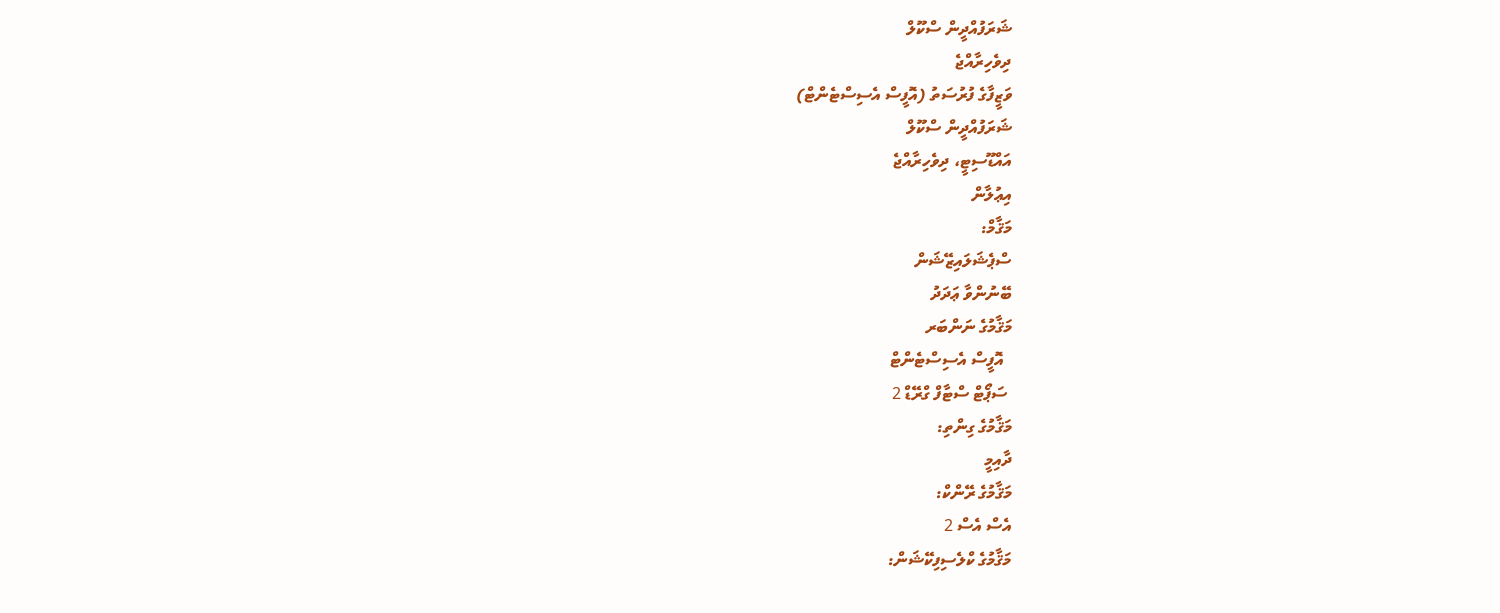ޝަރަފުއްދީން ސްކޫލް
ދިވެހިރާއްޖެ
ވަޒީފާގެ ފުރުސަތު (އޮފީސް އެސިސްޓެންޓް)
ޝަރަފުއްދީން ސްކޫލް
އައްޑޫސިޓީ، ދިވެހިރާއްޖެ
އިޢުލާން
މަޤާމް:
ސްޕެޝަލައިޒޭޝަން
ބޭނުންވާ ޢަދަދު
މަޤާމުގެ ނަންބަރ
  އޮފީސް އެސިސްޓެންޓް
 ސަޕޯޓް ސްޓާފް ގްރޭޑް 2
މަޤާމުގެ ގިންތި:
ދާއިމީ
މަޤާމުގެ ރޭންކް:
އެސް އެސް 2
މަޤާމުގެ ކްލެސިފިކޭޝަން: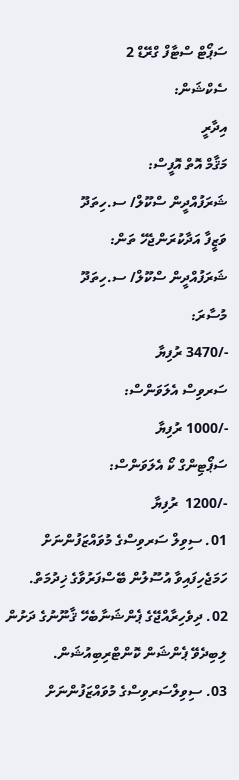ސަޕޯޓް ސްޓާފް ގްރޭޑް 2
ސެކްޝަން:
އިދާރީ
މަޤާމް އޮތް އޮފީސް:
ޝަރަފުއްދީން ސްކޫލް/ ސ.ހިތަދޫ
ވަޒީފާ އަދާކުރަންޖެހޭ ތަން:
ޝަރަފުއްދީން ސްކޫލް/ ސ.ހިތަދޫ
މުސާރަ:
-/3470 ރުފިޔާ
ސަރވިސް އެލަވަންސް:
-/1000 ރުފިޔާ
ސަޕޯޓިންގް ކޯ އެލަވަންސް:
-/1200  ރުފިޔާ
01. ސިވިލް ސަރވިސްގެ މުވައްޒަފުންނަށް ހަމަޖެހިފައިވާ އުސޫލުން ބޭސްފަރުވާގެ ޚިދުމަތް.
02. ދިވެހިރާއްޖޭގެ ޕެންޝަނާބެހޭ ޤާނޫނުގެ ދަށުން ލިބިދެވޭ ޕެންޝަން ކޮންޓްރިބިއުޝަން.
03. ސިވިލްސަރވިސްގެ މުވައްޒަފުންނަށް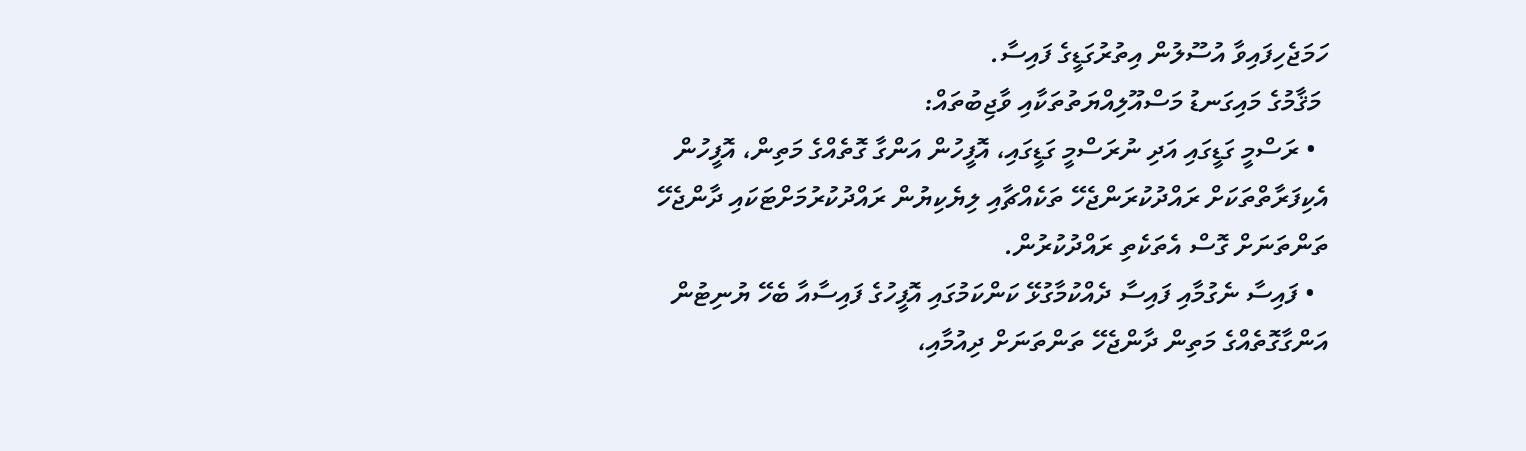ހަމަޖެހިފައިވާ އުސޫލުން އިތުރުގަޑީގެ ފައިސާ.
 މަޤާމުގެ މައިގަނޑު މަސްއޫލިއްޔަތުތަކާއި ވާޖިބުތައް:
  • ރަސްމީ ގަޑީގައި އަދި ނުރަސްމީ ގަޑީގައި، އޮފީހުން އަންގާ ގޮތެއްގެ މަތިން، އޮފީހުން އެކިފަރާތްތަކަށް ރައްދުކުރަންޖެހޭ ތަކެއްޗާއި ލިޔެކިޔުން ރައްދުކުރުމަށްޓަކައި ދާންޖެހޭ ތަންތަނަށް ގޮސް އެތަކެތި ރައްދުކުރުން.
  • ފައިސާ ނެގުމާއި ފައިސާ ދެއްކުމާގުޅޭ ކަންކަމުގައި އޮފީހުގެ ފައިސާއާ ބެހޭ ޔުނިޓުން އަންގާގޮތެއްގެ މަތިން ދާންޖެހޭ ތަންތަނަށް ދިއުމާއި،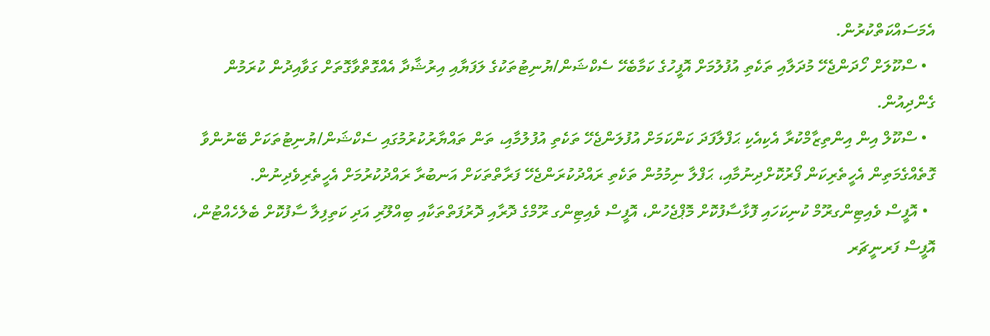އެމަސައްކަތްކުރުން.
  • ސްކޫލަށް ހޯދަންޖެހޭ މުދަލާއި ތަކެތި އުފުލުމަށް އޮފީހުގެ ކަމާބެހޭ ސެކްޝަން/ޔުނިޓުތަކުގެ ލަފަޔާއި އިރުޝާދާ އެއްގޮތްވާގޮތަށް ގަވާއިދުން ކުރަމުން ގެންދިއުން.
  • ސްކޫލް އިން އިންތިޒާމްކުރާ އެކިއެކި ޙަފްލާފަދަ ކަންކަމަށް އުފުލަންޖެހޭ ތަކެތި އުފުލުމާއި، ތަން ތައްޔާރުކުރުމުގައި ސެކްޝަން/ޔުނިޓުތަކަށް ބޭނުންވާ ގޮތެއްގެމަތިން އެހީތެރިކަން ފޯރުކޮށްދިނުމާއި، ޙަފްލާ ނިމުމުން ތަކެތި ރައްދުކުރަންޖެހޭ ފަރާތްތަކަށް އަނބުރާ ރައްދުކުރުމަށް އެހީތެރިވެދިނުން.
  • އޮފީސް ވެއިޓިންގރޫމް ކުނިކަހައި ފޮޅާސާފުކޮށް މޮޕްޖެހުން، އޮފީސް ވެއިޓިންގ ރޫމްގެ ދޮރާއި ދޮރުފަތްތަކާއި ބިއްލޫރި އަދި ކަތިފިލާ ސާފުކޮށް ބެލެހެއްޓުން، އޮފީސް ފަރނީޗަރ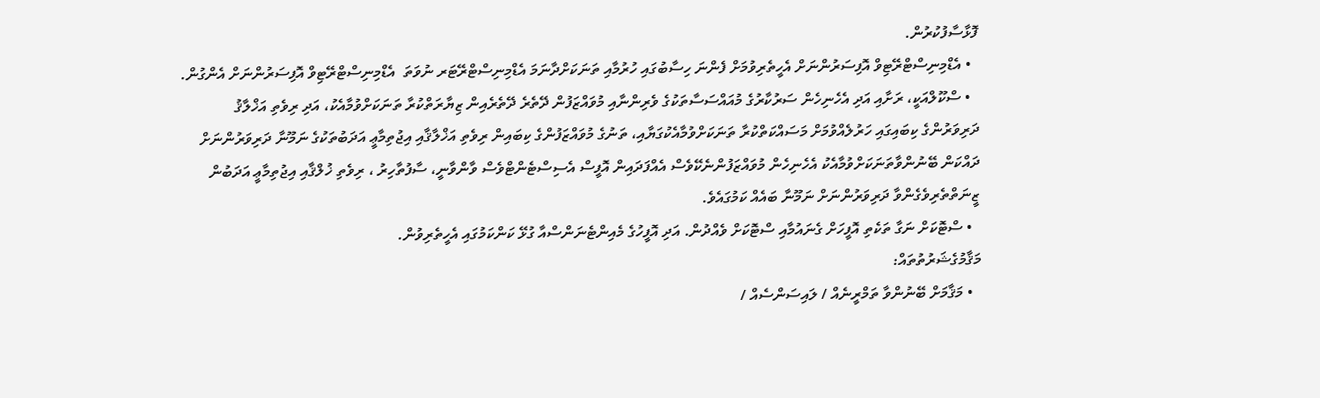ފޮޅާސާފުކުރުން.
  • އެޑްމިނިސްޓްރޭޓިވް އޮފިސަރުންނަށް އެހީތެރިވުމަށް ފެންނަ ހިސާބުގައި ހުރުމާއި ތަނަކަށްދާނަމަ އެޑްމިނިސްޓްރޭޓަރ ނުވަތަ  އެޑްމިނިސްޓްރޭޓިވް އޮފިސަރުންނަށް އެންގުން.
  • ސްކޫލްއަކީ، ރަށާއި އަދި އެހެނިހެން ސަރުކާރުގެ މުއައްސަސާތަކުގެ ވެރިންނާއި މުވައްޒަފުން ދޭތެރެ ދޭތެރެއިން ޒިޔާރަތްކުރާ ތަނަކަށްވުމާއެކު، އަދި ރިވެތި އަޚްލާޤު ދަރިވަރުންގެ ކިބައިގައި ހަރުލެއްވުމަށް މަސައްކަތްކުރާ ތަނަކަށްވުމާއެކުގަޔާއި، ތަނުގެ މުވައްޒަފުންގެ ކިބައިން ރިވެތި އަޚްލާޤާއި އިޖުތިމާޢީ އަދަބުތަކުގެ ނަމޫނާ ދަރިވަރުންނަށް ދައްކަން ބޭނުންވާތަނަކަށްވުމާއެކު އެހެނިހެން މުވައްޒަފުންނެކޭވެސް އެއްފަދައިން އޮފީސް އެސިސްޓެންޓްވެސް ވާންވާނީ، ސާފުތާހިރު ، ރިވެތި ޚުލްޤާއި އިޖުތިމާޢީ އަދަބުން ޒީނަތްތެރިވެގެންވާ ދަރިވަރުންނަށް ނަމޫނާ ބައެއް ކަމުގައެވެ.
  • ސްޓޮކަށް ނަގާ ތަކެތި އޮފީހަށް ގެނައުމާއި ސްޓޮކަށް ވެއްދުން. އަދި އޮފީހުގެ މެއިންޓެނަންސްއާ ގުޅޭ ކަންކަމުގައި އެހީތެރިވުން.
މަޤާމުގެޝަރުތުތައް:
  • މަޤާމަށް ބޭނުންވާ ތަމްރީނެއް / ލައިސަންސެއް /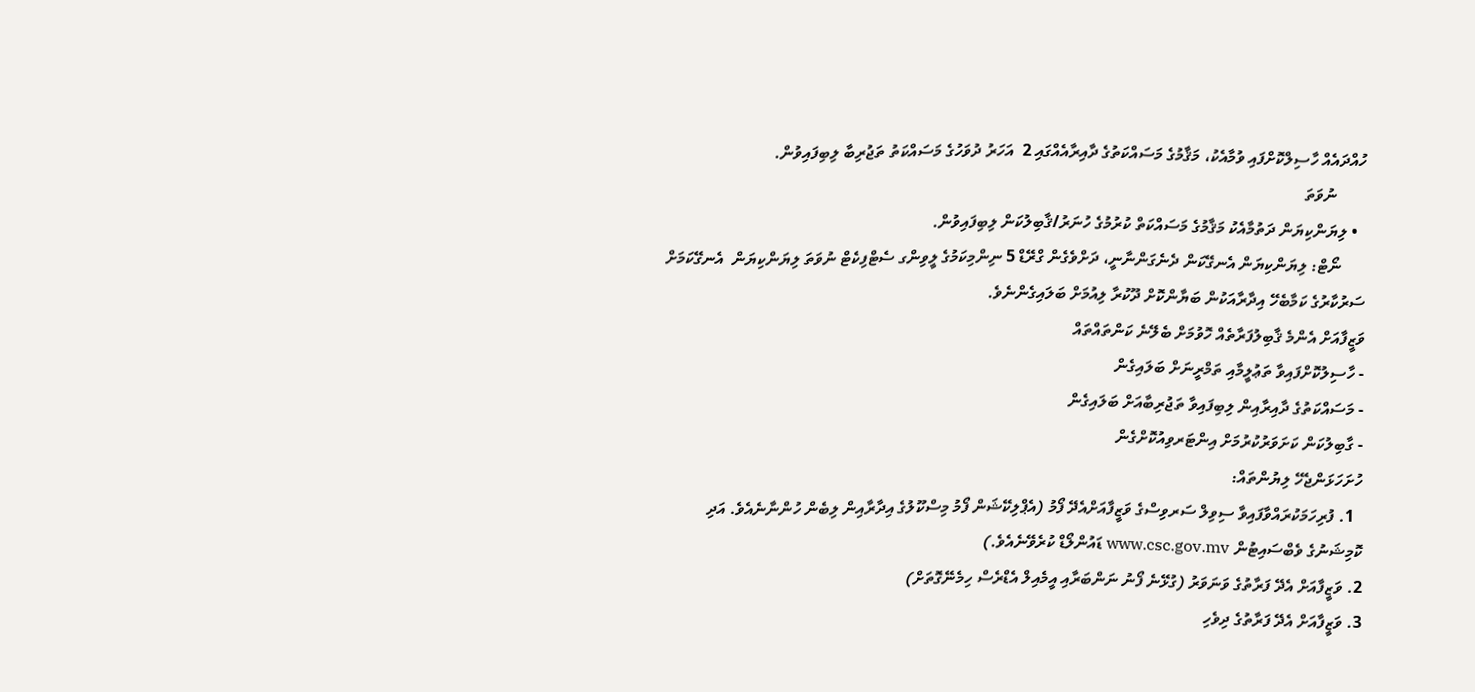ހުއްދައެއް ހާސިލްކޮށްފައި ވުމާއެކު، މަޤާމުގެ މަސައްކަތުގެ ދާއިރާއެއްގައި 2  އަހަރު ދުވަހުގެ މަސައްކަތު ތަޖުރިބާ ލިބިފައިވުން.
       ނުވަތަ
  • ލިޔަންކިޔަން ދަތުމާއެކު މަޤާމުގެ މަސައްކަތް ކުރުމުގެ ހުނަރު/ޤާބިލުކަން ލިބިފައިވުން.
      ނޯޓް: ލިޔަންކިޔަން އެނގޭކަން ދެނެގަންނާނީ، ދަށްވެގެން ގްރޭޑް 5 ނިންމިކަމުގެ ލީވިންގ ސެޓްފިކެޓް ނުވަތަ ލިޔަންކިޔަން  އެނގޭކަމަށް ސަރުކާރުގެ ކަމާބެހޭ އިދާރާއަކުން ބަޔާންކޮށް ދޫކުރާ ލިއުމަށް ބަލައިގެންނެވެ.
ވަޒީފާއަށް އެންމެ ޤާބިލުފަރާތެއް ހޮވުމަށް ބެލޭނެ ކަންތައްތައް
- ހާސިލުކޮށްފައިވާ ތަޢުލީމާއި ތަމްރީނަށް ބަލައިގެން
- މަސައްކަތުގެ ދާއިރާއިން ލިބިފައިވާ ތަޖުރިބާއަށް ބަލައިގެން
- ގާބިލުކަން ކަށަވަރުކުރުމަށް އިންޓަރވިއުކޮށްގެން
ހުށަހަޅަންޖެހޭ ލިޔުންތައް:
  1. ފުރިހަމަކުރައްވާފައިވާ ސިވިލް ސަރވިސްގެ ވަޒީފާއަށްއެދޭ ފޯމު (އެޕްލިކޭޝަން ފޯމު މިސްކޫލުގެ އިދާރާއިން ލިބެން ހުންނާނެއެވެ. އަދި ކޮމިޝަނުގެ ވެބްސައިޓުން www.csc.gov.mv ޑައުންލޯޑް ކުރެވޭނެއެވެ.)
2. ވަޒީފާއަށް އެދޭ ފަރާތުގެ ވަނަވަރު (ގުޅޭނެ ފޯނު ނަންބަރާއި އީމެއިލް އެޑްރެސް ހިމެނޭގޮތަށް)
3. ވަޒީފާއަށް އެދޭ ފަރާތުގެ ދިވެހި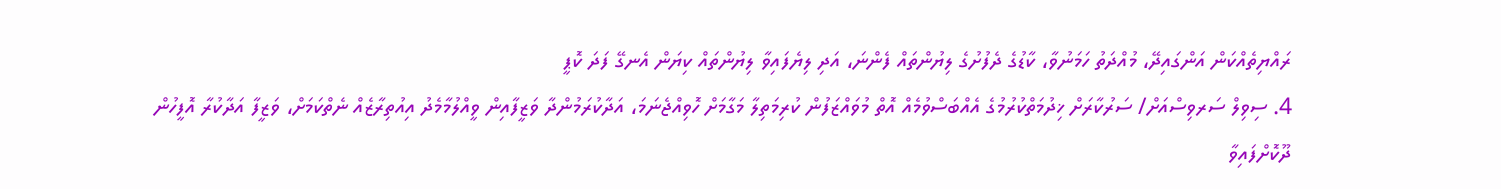ރައްޔިތެއްކަން އަންގައިދޭ، މުއްދަތު ހަމަނުވާ، ކާޑުގެ ދެފުށުގެ ލިޔުންތައް ފެންނަ، އަދި ލިޔެފައިވާ ލިޔުންތައް ކިޔަން އެނގޭ ފަދަ ކޮޕީ
4. ސިވިލް ސަރވިސްއަށް/ ސަރުކާރަށް ޚިދުމަތްކުރުމުގެ އެއްބަސްވުމެއް އޮތް މުވައްޒަފުން ކުރިމަތިލާ މަގާމަށް ހޮވިއްޖެނަމަ، އަދާކުރަމުންދާ ވަޒީފާއިން ވީއްލުމާމެދު އިއުތިރާޒެއް ނެތްކަމަށް، ވަޒީފާ އަދާކުރާ އޮފީހުން ދޫކޮށްފައިވާ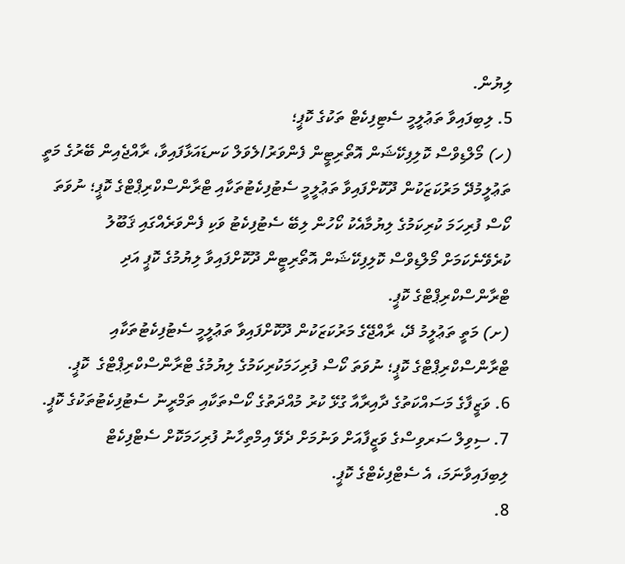ލިޔުން.
5. ލިބިފައިވާ ތަޢުލީމީ ސެޓިފިކެޓް ތަކުގެ ކޮޕީ؛
(ހ) މޯލްޑިވްސް ކޮލިފިކޭޝަން އޮތޯރިޓީން ފެންވަރު/ލެވަލް ކަނޑައަޅާފައިވާ، ރާއްޖެއިން ބޭރުގެ މަތީ ތަޢުލީމުދޭ މަރުކަޒަކުން ދޫކޮށްފައިވާ ތަޢުލީމީ ސެޓުފިކެޓުތަކާއި ޓްރާންސްކްރިޕްޓްގެ ކޮޕީ؛ ނުވަތަ ކޯސް ފުރިހަމަ ކުރިކަމުގެ ލިޔުމާއެކު ކޯހުން ލިބޭ ސެޓުފިކެޓު ވަކި ފެންވަރެއްގައި ޤަބޫލު ކުރެވޭނެކަމަށް މޯލްޑިވްސް ކޮލިފިކޭޝަން އޮތޯރިޓީން ދޫކޮށްފައިވާ ލިޔުމުގެ ކޮޕީ އަދި ޓްރާންސްކްރިޕްޓްގެ ކޮޕީ.
(ށ) މަތީ ތަޢުލީމު ދޭ، ރާއްޖޭގެ މަރުކަޒަކުން ދޫކޮށްފައިވާ ތަޢުލީމީ ސެޓުފިކެޓުތަކާއި ޓްރާންސްކްރިޕްޓްގެ ކޮޕީ؛ ނުވަތަ ކޯސް ފުރިހަމަކުރިކަމުގެ ލިޔުމުގެ ޓްރާންސްކްރިޕްޓްގެ  ކޮޕީ.
6. ވަޒީފާގެ މަސައްކަތުގެ ދާއިރާއާ ގުޅޭ ކުރު މުއްދަތުގެ ކޯސްތަކާއި ތަމްރީނު ސެޓުފިކެޓުތަކުގެ ކޮޕީ.
7. ސިވިލް ސަރވިސްގެ ވަޒީފާއަށް ވަނުމަށް ދެވޭ އިމްތިހާނު ފުރިހަމަކޮށް ސެޓްފިކެޓް ލިބިފައިވާނަމަ، އެ ސެޓްފިކެޓްގެ ކޮޕީ.
8.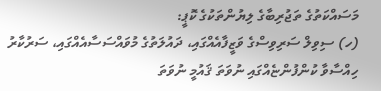މަސައްކަތުގެ ތަޖުރިބާގެ ލިޔުންތަކުގެ ކޮޕީ:
(ހ) ސިވިލް ސަރިވިސްގެ ވަޒީފާއެއްގައި، ދައުލަތުގެ މުވައްސަސާއެއްގައި، ސަރުކާރު ހިއްސާވާ ކުންފުންޏެއްގައި ނުވަތަ ޤައުމީ ނުވަތަ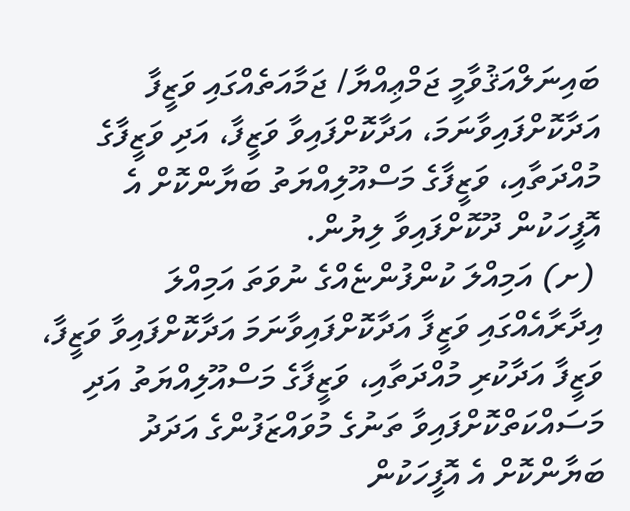ބައިނަލްއަޤުވާމީ ޖަމްޢިއްޔާ/ ޖަމާއަތެއްގައި ވަޒީފާ އަދާކޮށްފައިވާނަމަ، އަދާކޮށްފައިވާ ވަޒީފާ، އަދި ވަޒީފާގެ މުއްދަތާއި، ވަޒީފާގެ މަސްއޫލިއްޔަތު ބަޔާންކޮށް އެ އޮފީހަކުން ދޫކޮށްފައިވާ ލިޔުން.
 (ށ) އަމިއްލަ ކުންފުންޏެއްގެ ނުވަތަ އަމިއްލަ އިދާރާއެއްގައި ވަޒީފާ އަދާކޮށްފައިވާނަމަ އަދާކޮށްފައިވާ ވަޒީފާ، ވަޒީފާ އަދާކުރި މުއްދަތާއި، ވަޒީފާގެ މަސްއޫލިއްޔަތު އަދި މަސައްކަތްކޮށްފައިވާ ތަނުގެ މުވައްޒަފުންގެ އަދަދު ބަޔާންކޮށް އެ އޮފީހަކުން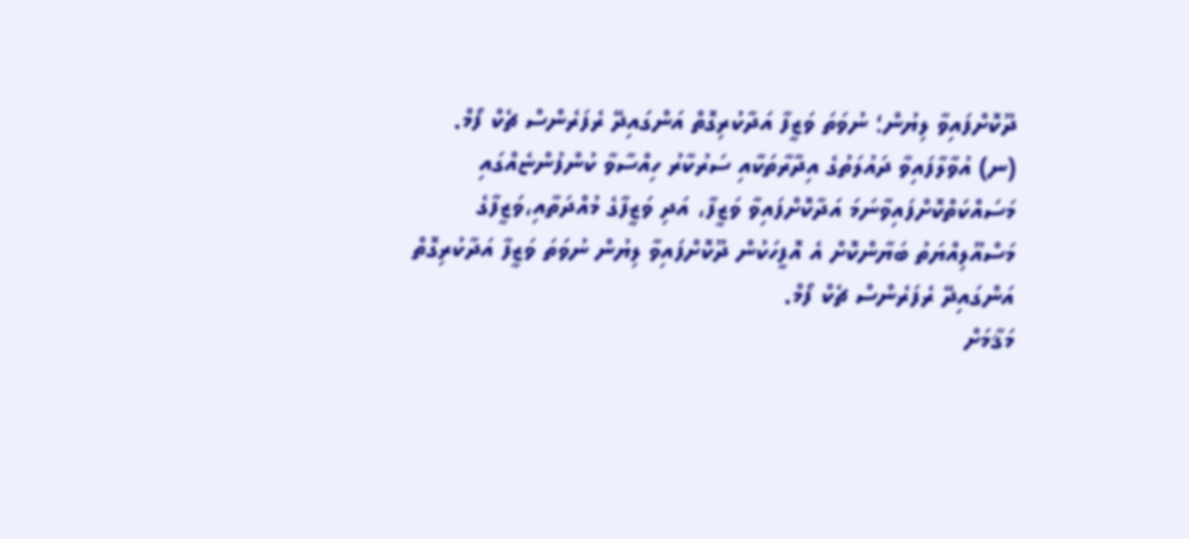ދޫކޮށްފައިވާ ލިޔުން؛ ނުވަތަ ވަޒީފާ އަދާކުރިގޮތް އަންގައިދޭ ރެފަރެންސް ޗެކް ފޯމް.
(ނ) އުވާލާފައިވާ ދައުލަތުގެ އިދާރާތަކާއި ސަރުކާރު ހިއްސާވާ ކުންފުންޏެއްގައި މަސައްކަތްކޮށްފައިވާނަމަ އަދާކޮށްފައިވާ ވަޒީފާ، އަދި ވަޒީފާގެ މުއްދަތާއި،ވަޒީފާގެ މަސްއޫލިއްޔަތު ބަޔާންކޮށް އެ އޮފީހަކުން ދޫކޮށްފައިވާ ލިޔުން ނުވަތަ ވަޒީފާ އަދާކުރިގޮތް އަންގައިދޭ ރެފަރެންސް ޗެކް ފޯމް.
މަޤާމަށް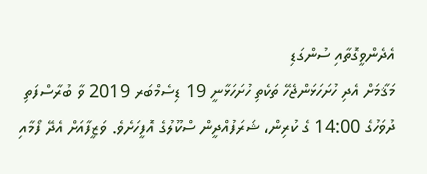އެދެންވީގޮތާއި ސުންގަޑި
މަޤާމަށް އެދި ހުށަހަޅަންޖެހޭ ތަކެތި ހުށަހަޅާނީ 19 ޑިސެމްބަރ 2019 ވާ ބުރާސްފަތި ދުވަހުގެ 14:00 ގެ ކުރިން، ޝަރަފުއްދީން ސްކޫލުގެ އޮފީހަށެވެ. ވަޒީފާއަށް އެދޭ ފޯމާއި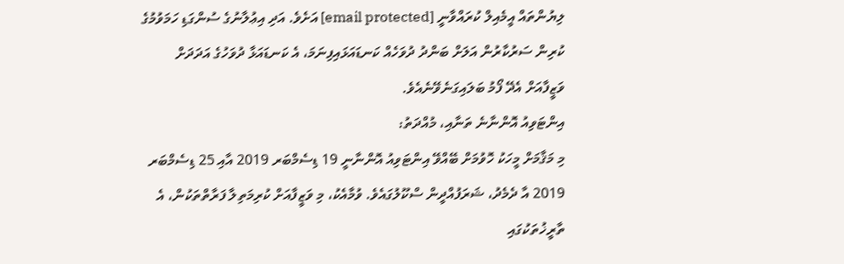ލިޔުންތައް އީމެއިލް ކުރައްވާނީ [email protected] އަށެވެ. އަދި އިޢުލާނުގެ ސުންގަޑި ހަމަވުމުގެ  ކުރިން ސަރުކާރުން އަލަށް ބަންދު ދުވަހެއް ކަނޑައަޅައިފިނަމަ، އެ ކަނޑައަޅާ ދުވަހުގެ އަދަދަށް ވަޒީފާއަށް އެދޭ ފޯމު ބަލައިގަނެވޭނެއެވެ.
އިންޓަވިއު އޮންނާނެ ތަނާއި، މުއްދަތު:
މި މަޤާމަށް މީހަކު ހޮވުމަށް ބޭއްވޭ އިންޓަވިއު އޮންނާނީ 19 ޑިސެމްބަރ 2019 އާއި 25 ޑިސެމްބަރ 2019 އާ ދެމެދު، ޝަރަފުއްދީން ސްކޫލުގައެވެ. ވުމާއެކު، މި ވަޒީފާއަށް ކުރިމަތިލާ ފަރާތްތަކުން، އެ ތާރީޚުތަކުގައި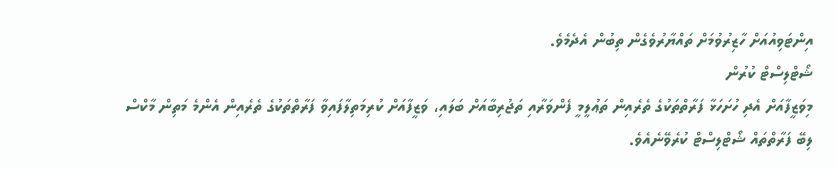އިންޓަވިއުއަށް ހާޒިރުވުމަށް ތައްޔާރުވެގެން ތިބުން އެދެމެވެ.
ޝޯޓްލިސްޓް ކުރުން
މިވަޒީފާއަށް އެދި ހުށަހަޅާ ފަރާތްތަކުގެ ތެރެއިން ތަޢުލީމީ ފެންވަރާއި ތަޖުރިބާއަށް ބަލައި، ވަޒީފާއަށް ކުރިމަތިލާފައިވާ ފަރާތްތަކުގެ ތެރެއިން އެންމެ މަތިން މާކްސް ލިބޭ ފަރާތްތައް ޝޯޓްލިސްޓް ކުރެވޭނެއެވެ.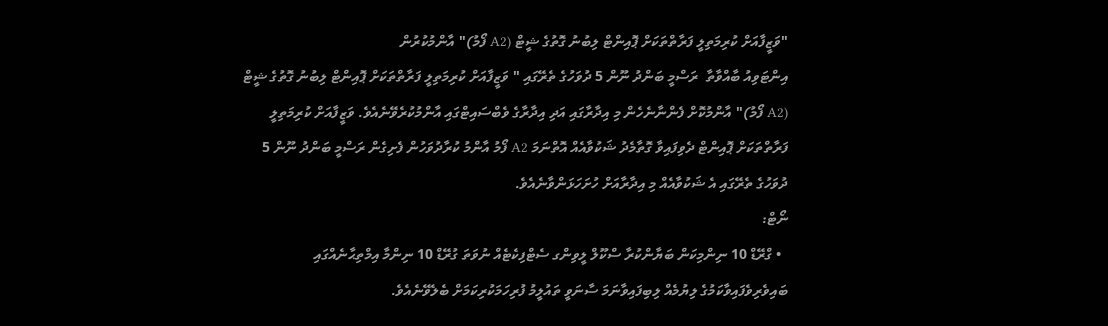"ވަޒީފާއަށް ކުރިމަތިލީ ފަރާތްތަކަށް ޕޮއިންޓް ލިބުނު ގޮތުގެ ޝީޓް (A2 ފޯމު)" އާންމުކުރުން
އިންޓަވިއު ބާއްވާތާ  ރަސްމީ ބަންދު ނޫން 5 ދުވަހުގެ ތެރޭގައި " ވަޒީފާއަށް ކުރިމަތިލީ ފަރާތްތަކަށް ޕޮއިންޓް ލިބުނު ގޮތުގެ ޝީޓް (A2 ފޯމު)" އާންމުކޮށް ފެންނާނެހެން މި އިދާރާގައި އަދި އިދާރާގެ ވެބްސައިޓްގައި އާންމުކުރެވޭނެއެވެ. ވަޒީފާއަށް ކުރިމަތިލީ ފަރާތްތަކަށް ޕޮއިންޓް ދެވިފައިވާ ގޮތާމެދު ޝަކުވާއެއް އޮތްނަމަ A2 ފޯމު އާންމު ކުރާދުވަހުން ފެށިގެން ރަސްމީ ބަންދު ނޫން 5 ދުވަހުގެ ތެރޭގައި އެ ޝަކުވާއެއް މި އިދާރާއަށް ހުށަހަޅަންވާނެއެވެ.
ނޯޓް:
  • ގްރޭޑް 10 ނިންމިކަން ބަޔާންކުރާ ސްކޫލް ލީވިންގ ސެޓްފިކެޓެއް ނުވަތަ ގުރޭޑް 10 ނިންމާ އިމްތިޙާނެއްގައި ބައިވެރިވެފައިވާކަމުގެ ލިޔުމެއް ލިބިފައިވާނަމަ ސާނަވީ ތައުލީމު ފުރިހަމަކުރިކަމަށް ބެލެވޭނެއެވެ.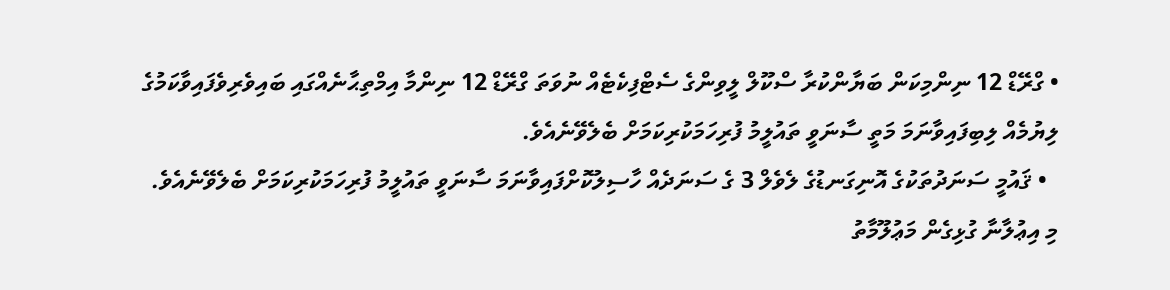• ގްރޭޑް 12 ނިންމިކަން ބަޔާންކުރާ ސްކޫލް ލީވިންގެ ސެޓްފިކެޓެއް ނުވަތަ ގްރޭޑް 12 ނިންމާ އިމްތިޙާނެއްގައި ބައިވެރިވެފައިވާކަމުގެ ލިޔުމެއް ލިބިފައިވާނަމަ މަތީ ސާނަވީ ތައުލީމު ފުރިހަމަކުރިކަމަށް ބެލެވޭނެއެވެ.
  • ޤައުމީ ސަނަދުތަކުގެ އޮނިގަނޑުގެ ލެވެލް 3 ގެ ސަނަދެއް ހާސިލުކޮށްފައިވާނަމަ ސާނަވީ ތައުލީމު ފުރިހަމަކުރިކަމަށް ބެލެވޭނެއެވެ.
މި އިޢުލާނާ ގުޅިގެން މަޢުލޫމާތު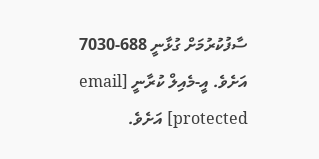ސާފުކުރުމަށް ގުޅާނީ 688-7030 އަށެވެ. އީ-މެއިލް ކުރާނީ [email protected] އަށެވެ.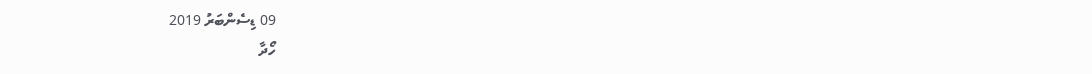09 ޑިސެންބަރު 2019
ހޯދާ